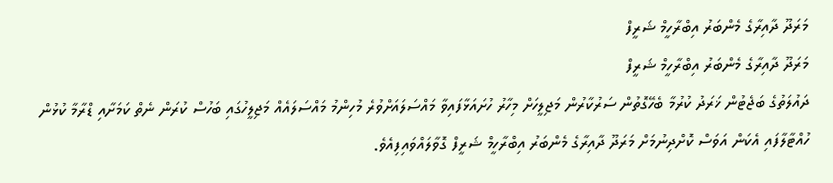މަރަދޫ ދާއިރާގެ މެންބަރު އިބްރާހީމް ޝަރީފް
މަރަދޫ ދާއިރާގެ މެންބަރު އިބްރާހީމް ޝަރީފް
ދައުލަތުގެ ބަޖެޓުން ޚަރަދު ކުރުމާ ބެހޭގޮތުން ސަރުކާރުން މަޖިލީހަށް މިހާރު ހުށައަޅާފައިވާ މައްސަލައަށްވުރެ މުހިންމު މައްސަލައެއް މަޖިލީހުގައި ބަހުސް ކުރަން ނެތް ކަމަށާއި ޑްރާމާ ކުޅުން ހުއްޓާލާފައި އެކަން އަވަސް ކޮށްދިނުމަށް މަރަދޫ ދާއިރާގެ މެންބަރު އިބްރާހީމް ޝަރީފް ގޮވާލައްވައިފިއެވެ.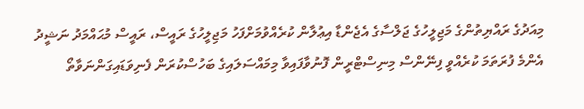މިއަދުގެ ރައްޔިތުންގެ މަޖިލީހުގެ ޖަލްސާގެ އެޖެންޑާ އިޢުލާން ކުރެއްވުމަށްފަހު މަޖިލީހުގެ ރައީސް، ރައީސް މުޙައްމަދު ނަޝީދު އެންމެ ފުރަތަމަ ކުރެއްވީ ފިނޭންސް މިނިސްޓްރީން ފޮނުވާފައިވާ މިމައްސަލައިގެ ބަހުސްކުރަން ފެނިވަޑައިގަންނަވާތޯ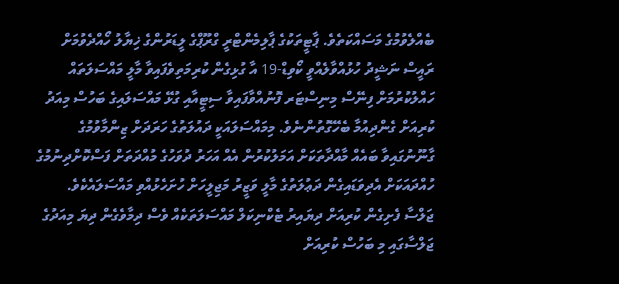ބެއްލެވުމުގެ މަސައްކަތެވެ. ޕާޓީތަކުގެ ޕާލިމެންޓްރީ ގްރޫޕްގެ ލީޑަރުންގެ ޚިޔާލު ހޯއްދެވުމަށް ރައީސް ނަޝީދު ހުޅުއްވާލެއްވީ ކޯވިޑް-19 އާ ގުޅިގެން ކުރިމަތިވެފައިވާ މާލީ މައްސަލަތައް ހައްލުކުރުމަށް ފިނޭސް މިނިސްޓަރ ފޮނުއްވާފައިވާ ސިޓީއާއި ގުޅޭ މައްސަލައިގެ ބަހުސް މިއަދު ކުރިއަށް ގެންދިއުމާ ބެހޭގޮތުންނެވެ. މިމައްސަލައަކީ ދައުލަތުގެ ހަރަދަށް ޒިންމާވުމުގެ ގާނޫނުގައިވާ ބައެއް މާއްދާތަކަށް އަމަލުކުރުން އެއް އަހަރު ދުވަހުގެ މުއްދަތަށް ފަސްކޮށްދިނުމުގެ ހުއްދައަކަށް އެދިވަޑައިގެން ދަޢުލަތުގެ މާލީ ވަޒީރު މަޖިލީހަށް ހުށަހެޅުއްވި މައްސަލައެކެވެ.
ޖަލްސާ ފެށިގެން ކުރިއަށް ދިޔައިރު ޓެކްނިކަލް މައްސަލަތަކެއް ވެސް ދިމާވެގެން ދިޔަ މިއަދުގެ ޖަލްސާގައި މި ބަހުސް ކުރިއަށް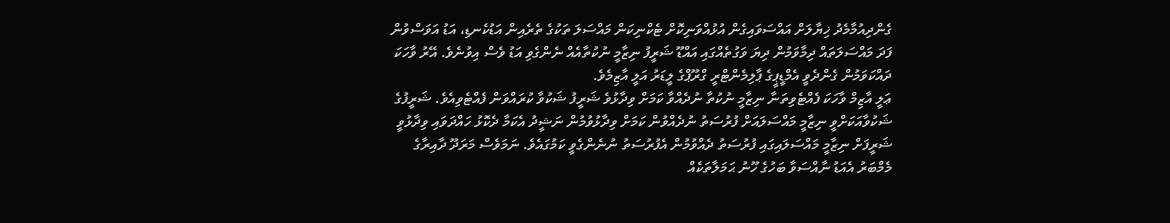ގެންދިއުމާމެދު ޚިޔާލަށް އައްސަވައިގެން އުޅުއްވަނިކޮށް ޓެކްނިކަން މައްސަލަ ތަކުގެ ތެރެއިން އަޑުކެނޑި، އަޑު އަވަސްވުން ފަދަ މައްސަލަތައް ދިމާވަމުން ދިޔަ ވަގުތެއްގައި އައްޑޫ ޝަރީފު ނިޒާމީ ނުކުތާއެއް ނެންގެވި އަޑު ވެސް އިވުނެވެ. އޭރު ވާހަކަ ދައްކަވަމުން ގެންދެވީ އެމްޑީޕީގެ ޕާލިމެންޓްރީ ގްރޫޕްގެ ލީޑަރު އަލީ އާޒިމެވެ.
ޢަލީ އާޒިމް ވާހަކަ ފެއްޓެވިތަނާ ނިޒާމީ ނުކުތާ ނުދެއްވާ ކަމަށް ވިދާޅުވެ ޝަރީފު ޝަކުވާ ކުރައްވަން ފެއްޓެވިއެވެ. ޝަރީފުގެ ޝަކުވާއަކަށްވީ ނިޒާމީ މައްސަލައަށް ފުރުސަތު ނުދެއްވުން ކަމަށް ވިދާޅުވުމުން ނަޝީދު އެކަމާ ދެކޮޅު ހައްދަވައި ވިދާޅުވީ ޝަރީފަށް ނިޒާމީ މައްސަލައިގައި ފުރުސަތު ދެއްވުމުން އެފުރުސަތު ނުނެންގެވީ ކަމުގައެވެ. ނަމަވެސް މަރަދޫ ދާއިރާގެ މެމްބަރު އެއަޑު ނާއްސަވާ ބަހުގެ ހޫނު ޙަމަލާތަކެއް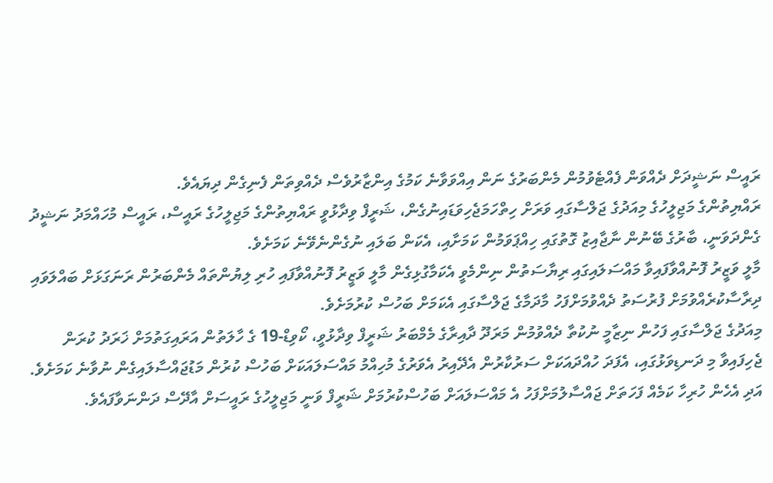ރައީސް ނަޝީދަށް ދެއްވަން ފެއްޓެވުމުން މެންބަރުގެ ނަން އިއްވަވާނެ ކަމުގެ އިންޒާރުވެސް ދެއްވިތަން ފެނިގެން ދިޔައެވެ.
ރައްޔިތުންގެ މަޖިލީހުގެ މިއަދުގެ ޖަލްސާގައި ވަރަށް ހިތްހަމަޖެހިވަޑައިނުގެން، ޝަރީފް ވިދާޅުވީ ރައްޔިތުންގެ މަޖިލީހުގެ ރައީސް، ރައީސް މުހައްމަދު ނަޝީދު ގެންދަވަނީ، ބާރުގެ ބޭނުން ނާޖާއިޒު ގޮތުގައި ހިއްޕަވަމުން ކަމަށާއި، އެކަން ބަލައި ނުގެންނެވޭނެ ކަމަށެވެ.
މާލީ ވަޒީރު ފޮނުއްވާފައިވާ މައްސަލައިގައި ރިޔާސަތުން ނިންމެވީ އެކަމާގުޅިގެން މާލީ ވަޒީރު ފޮނުއްވާފައި ހުރި ލިޔުންތައް މެންބަރުން ރަނަގަޅަށް ބައްލަވައި ދިރާސާކުރެއްވުމަށް ފުރުސަތު ދެއްވުމަށްފަހު މާދަމާގެ ޖަލްސާގައި އެކަމަށް ބަހުސް ކުރުމަށެވެ.
މިއަދުގެ ޖަލްސާގައި ފަހުން ނިޒާމީ ނުކުތާ ދެއްވުމުން މަރަދޫ ދާއިރާގެ މެމްބަރު ޝަރީފް ވިދާޅުވީ، ކޯވިޑް-19 ގެ ހާލަތުން އަރައިގަތުމަށް ޚަރަދު ކުރަން ޖެހިފައިވާ މި ދަނޑިވަޅުގައި، އެފަދަ ހުއްދައަކަށް ސަރުކާރުން އެދޭއިރު އެވަރުގެ މުހިއްމު މައްސަލައަކަށް ބަހުސް ކުރުން މަޑުޖައްސާލައިގެން ނުވާނެ ކަމަށެވެ. އަދި އެހެން ހުރިހާ ކަމެއް ފަހަތަށް ޖައްސާލުމަށްފަހު އެ މައްސަލައަށް ބަހުސްކުރުމަށް ޝަރީފް ވަނީ މަޖިލީހުގެ ރައީސަށް އާދޭސް ދަންނަވާފައެވެ.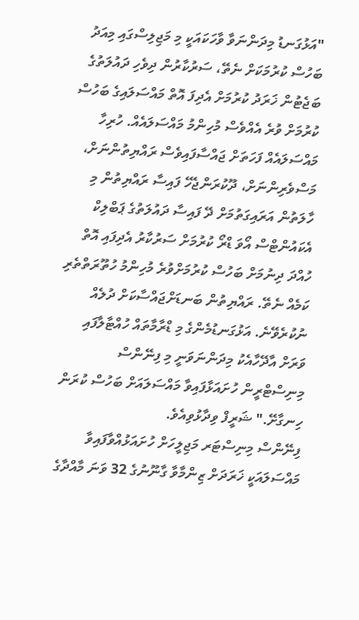"އަޅުގަނޑު މިދަންނަވާ ވާހަކައަކީ މި މަޖިލިސްގައި މިއަދު ބަހުސް ކުރުމަކަށް ނެތޭ، ސަރުކާރުން ދިވެހި ދައުލަތުގެ ބަޖެޓުން ޚަރަދު ކުރުމަށް އެދިފަ އޮތް މައްސަލައިގެ ބަހުސް ކުރުމަށް ވުރެ އެއްވެސް މުހިންމު މައްސަލައެއް. ހުރިހާ މައްސަލައެއް ފަހަތަށް ޖައްސާފައިވެސް ރައްޔިތުންނަށް، މަސްވެރިންނަށް، ދޫކުރަންޖެހޭ ފައިސާ ރައްޔިތުން މި ހާލަތުން އަރައިގަތުމަށް ދޭ ފައިސާ ދައުލަތުގެ ޕަބްލިކް އެކައުންޓްސް އޯވަ ޑްރޯ ކުރުމަށް ސަރުކާރު އެދިފައި އޮތް ހުއްދަ ދިނުމަށް ބަހުސް ކުރުމަށްވުރެ މުހިންމު ހުތޫރަތްތެރި ކަމެއް ނެތޭ. ރައްޔިތުން ބަނޑަށްޖައްސާކަށް ދުލެއް ނުކުރެވޭނެ. އަޅުގަނޑުމެންގެ މި ޑްރާމާތައް ހުއްޓާލާފައި ވަރަށް އާދޭހާއެކު މިދަންނަވަނީ މި ފިނޭންސް މިނިސްޓްރީން ހުށައަޅާފައިވާ މައްސަލައަށް ބަހުސް ކުރަން ހިނގާށޭ." ޝަރީފް ވިދާޅުވިއެވެ.
ފިނޭންސް މިނިސްޓަރ މަޖިލީހަށް ހުށައަޅުއްވާފައިވާ މައްސަލައަކީ ޚަރަދަށް ޒިންމާވާ ގާނޫނުގެ 32 ވަނަ މާއްދާގެ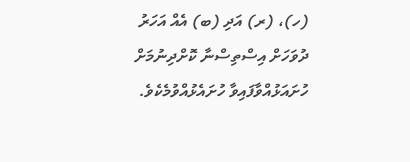(ހ)، (ރ) އަދި (ބ) އެއް އަހަރު ދުވަހަށް އިސްތިސްނާ ކޮށްދިނުމަށް ހުށައަޅުއްވާފައިވާ ހުށައެޅުއްވުމެކެވެ.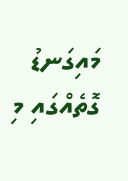މައިގަނޑު ގޮތެއްގައި މި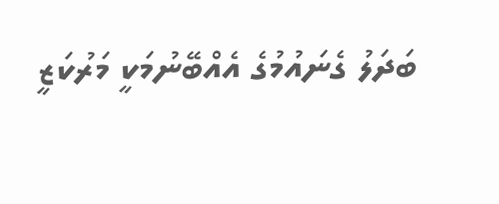ބަދަލު ގެނައުމުގެ އެއްބޭނުމަކީ މަރުކަޒީ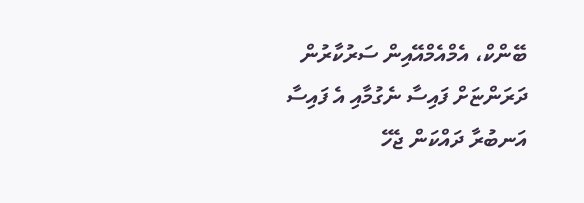ބޭންކް، އެމްއެމްއޭއިން ސަރުކާރުން ދަރަންޏަށް ފައިސާ ނެގުމާއި އެ ފައިސާ އަނބުރާ ދައްކަން ޖެހޭ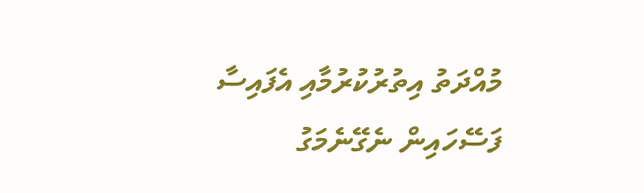މުއްދަތު އިތުރުކުރުމާއި އެފައިސާ ފަސޭހައިން ނެގޭނެމަގު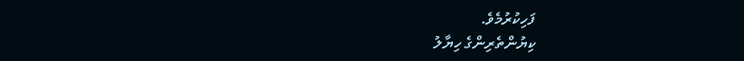ފަހިކުރުމެވެ.
ކިޔުންތެރިންގެ ހިޔާލު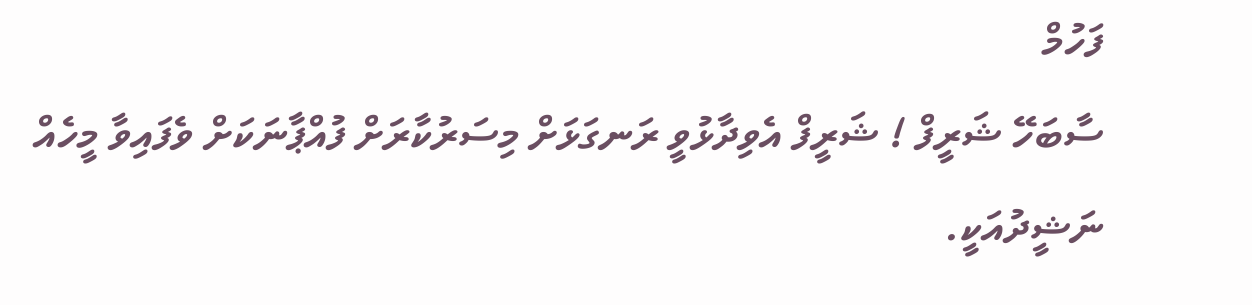ފަހުމް
ސާބަހޭ ޝަރީފް ! ޝަރީފް އެވިދާޅުވީ ރަނގަޅަށް މިސަރުކާރަށް ފުއްޕާނަކަށް ވެފައިވާ މީހެއް ނަޝީދުއަކީ.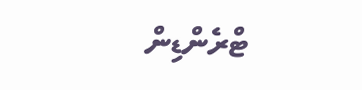ޓްރެންޑިން